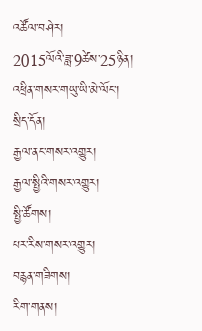འཚོལ་བཤེར།
2015ལོའི་ཟླ་9ཚེས་25ཉིན།
འཕྲིན་གསར་གཡུ་ཡི་མེ་ལོང་།
སྲིད་དོན།
རྒྱལ་ནང་གསར་འགྱུར།
རྒྱལ་སྤྱིའི་གསར་འགྱུར།
སྤྱི་ཚོགས།
པར་རིས་གསར་འགྱུར།
བརྙན་གཟིགས།
རིག་གནས།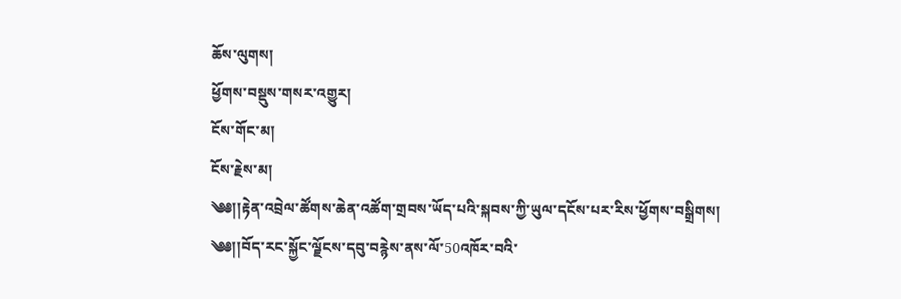ཆོས་ལུགས།
ཕྱོགས་བསྡུས་གསར་འགྱུར།
ངོས་གོང་མ།
ངོས་རྗེས་མ།
༄༅།།རྟེན་འབྲེལ་ཚོགས་ཆེན་འཚོག་གྲབས་ཡོད་པའི་སྐབས་ཀྱི་ཡུལ་དངོས་པར་རིས་ཕྱོགས་བསྒྲིགས།
༄༅།།བོད་རང་སྐྱོང་ལྗོངས་དབུ་བརྙེས་ནས་ལོ་50འཁོར་བའི་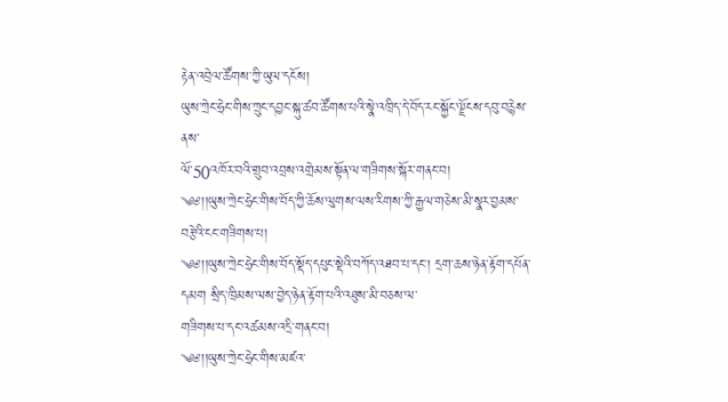རྟེན་འབྲེལ་ཚོགས་ཀྱི་ཡུལ་དངོས།
ཡུས་ཀྲེང་ཧྲེང་གིས་ཀྲུང་དབྱང་སྐུ་ཚབ་ཚོགས་པའི་སྣེ་འཁྲིད་དེ་བོད་རང་སྐྱོང་ལྗོངས་དབུ་བརྙེས་ནས་
ལོ་50འཁོར་བའི་གྲུབ་འབྲས་འགྲེམས་སྟོན་ལ་གཟིགས་སྐོར་གནང་བ།
༄༅།།ཡུས་ཀྲེང་ཧྲེང་གིས་བོད་ཀྱི་ཆོས་ལུགས་ལས་རིགས་ཀྱི་རྒྱལ་གཅེས་མི་སྣར་བྱམས་བརྩེའི་ངང་གཟིགས་པ།
༄༅།།ཡུས་ཀྲེང་ཧྲེང་གིས་བོད་སྡོད་དཔུང་སྡེའི་བཀོད་འཐབ་པ་དང་། དྲག་ཆས་ཉེན་རྟོག་དཔོན་
དམག སྲིད་ཁྲིམས་ལས་བྱེད་ཉེན་རྟོག་པའི་འཐུས་མི་བཅས་ལ་
གཟིགས་པ་དང་འཚམས་འདྲི་གནང་བ།
༄༅།།ཡུས་ཀྲེང་ཧྲེང་གིས་མཛའ་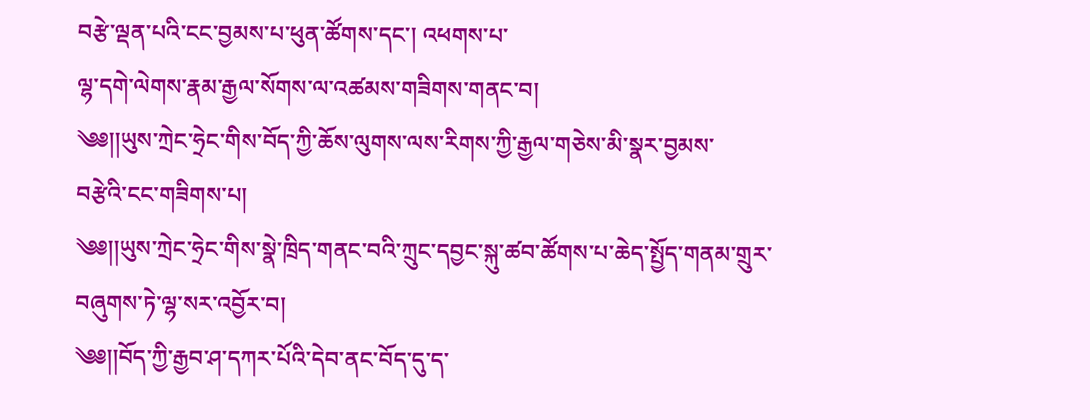བརྩེ་ལྡན་པའི་ངང་བྱམས་པ་ཕུན་ཚོགས་དང་། འཕགས་པ་
ལྷ་དགེ་ལེགས་རྣམ་རྒྱལ་སོགས་ལ་འཚམས་གཟིགས་གནང་བ།
༄༅།།ཡུས་ཀྲེང་ཧྲེང་གིས་བོད་ཀྱི་ཆོས་ལུགས་ལས་རིགས་ཀྱི་རྒྱལ་གཅེས་མི་སྣར་བྱམས་
བརྩེའི་ངང་གཟིགས་པ།
༄༅།།ཡུས་ཀྲེང་ཧྲེང་གིས་སྣེ་ཁྲིད་གནང་བའི་ཀྲུང་དབྱང་སྐུ་ཚབ་ཚོགས་པ་ཆེད་སྤྱོད་གནམ་གྲུར་
བཞུགས་ཏེ་ལྷ་སར་འབྱོར་བ།
༄༅།།བོད་ཀྱི་རྒྱབ་ཤ་དཀར་པོའི་དེབ་ནང་བོད་དུ་ད་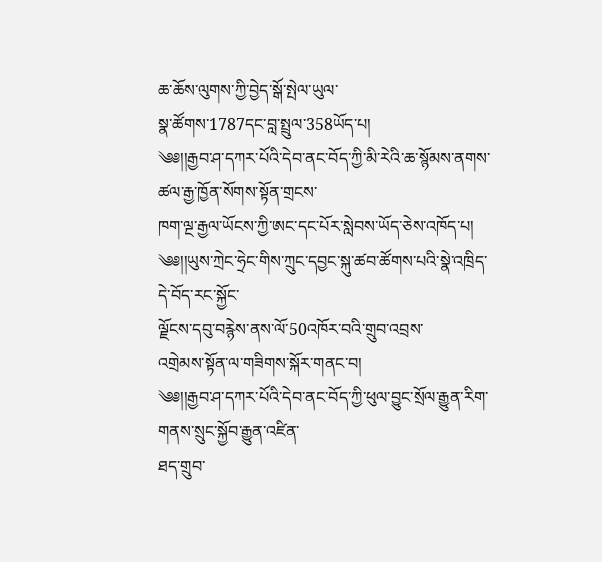ཆ་ཆོས་ལུགས་ཀྱི་བྱེད་སྒོ་སྤེལ་ཡུལ་
སྣ་ཚོགས་1787དང་བླ་སྤྲུལ་358ཡོད་པ།
༄༅།།རྒྱབ་ཤ་དཀར་པོའི་དེབ་ནང་བོད་ཀྱི་མི་རེའི་ཆ་སྙོམས་ནགས་ཚལ་རྒྱ་ཁྱོན་སོགས་སྟོན་གྲངས་
ཁག་ལྔ་རྒྱལ་ཡོངས་ཀྱི་ཨང་དང་པོར་སླེབས་ཡོད་ཅེས་འཁོད་པ།
༄༅།།ཡུས་ཀྲེང་ཧྲེང་གིས་ཀྲུང་དབྱང་སྐུ་ཚབ་ཚོགས་པའི་སྣེ་འཁྲིད་དེ་བོད་རང་སྐྱོང་
ལྗོངས་དབུ་བརྙེས་ནས་ལོ་50འཁོར་བའི་གྲུབ་འབྲས་
འགྲེམས་སྟོན་ལ་གཟིགས་སྐོར་གནང་བ།
༄༅།།རྒྱབ་ཤ་དཀར་པོའི་དེབ་ནང་བོད་ཀྱི་ཕུལ་བྱུང་སྲོལ་རྒྱུན་རིག་གནས་སྲུང་སྐྱོབ་རྒྱུན་འཛིན་
ཐད་གྲུབ་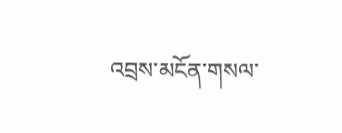འབྲས་མངོན་གསལ་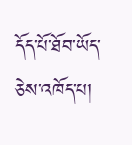དོད་པོ་ཐོབ་ཡོད་ཅེས་འཁོད་པ།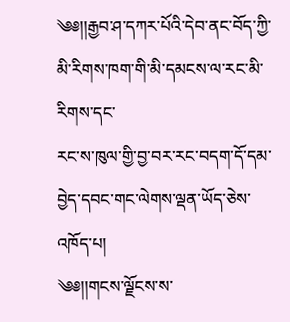༄༅།།རྒྱབ་ཤ་དཀར་པོའི་དེབ་ནང་བོད་ཀྱི་མི་རིགས་ཁག་གི་མི་དམངས་ལ་རང་མི་རིགས་དང་
རང་ས་ཁུལ་གྱི་བྱ་བར་རང་བདག་དོ་དམ་བྱེད་དབང་གང་ལེགས་ལྡན་ཡོད་ཅེས་འཁོད་པ།
༄༅།།གངས་ལྗོངས་ས་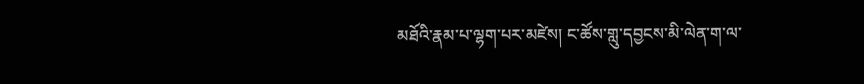མཐོའི་རྣམ་པ་ལྷག་པར་མཛེས། ང་ཚོས་གླུ་དབྱངས་མི་ལེན་ག་ལ་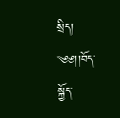སྲིད།
༄༅།།བོད་སྐྱོད་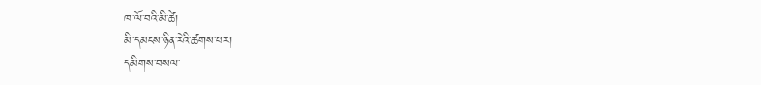ཁ་ལོ་བའི་མི་ཚེ།
མི་དམངས་ཉིན་རེའི་ཚགས་པར།
དམིགས་བསལ་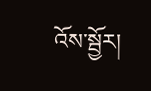འོས་སྦྱོར།